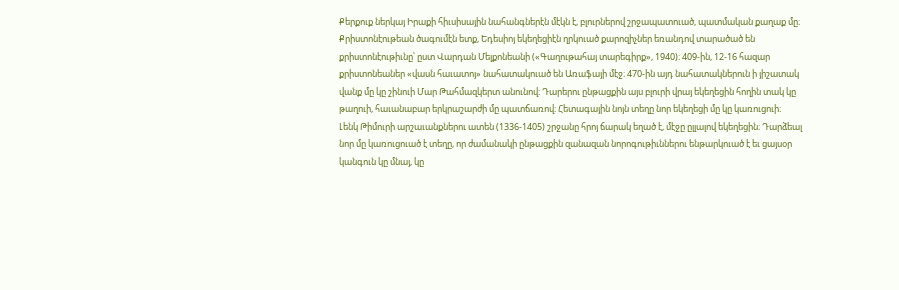Քերքուք ներկայ Իրաքի հիւսիսային նահանգներէն մէկն է, բլուրներով շրջապատուած, պատմական քաղաք մը։
Քրիստոնէութեան ծագումէն ետք, Եդեսիոյ եկեղեցիէն ղրկուած քարոզիչներ եռանդով տարածած են քրիստոնէութիւնը՝ ըստ Վարդան Մելքոնեանի («Գաղութահայ տարեգիրք», 1940)։ 409-ին, 12-16 հազար քրիստոնեաներ «վասն հաւատոյ» նահատակուած են Առաֆայի մէջ։ 470-ին այդ նահատակներուն ի յիշատակ վանք մը կը շինուի Մար Թահմազկերտ անունով։ Դարերու ընթացքին այս բլուրի վրայ եկեղեցին հողին տակ կը թաղուի, հաւանաբար երկրաշարժի մը պատճառով։ Հետագային նոյն տեղը նոր եկեղեցի մը կը կառուցուի։
Լենկ Թիմուրի արշաւանքներու ատեն (1336-1405) շրջանը հրոյ ճարակ եղած է, մէջը ըլլալով եկեղեցին։ Դարձեալ նոր մը կառուցուած է տեղը, որ ժամանակի ընթացքին զանազան նորոգութիւններու ենթարկուած է եւ ցայսօր կանգուն կը մնայ, կը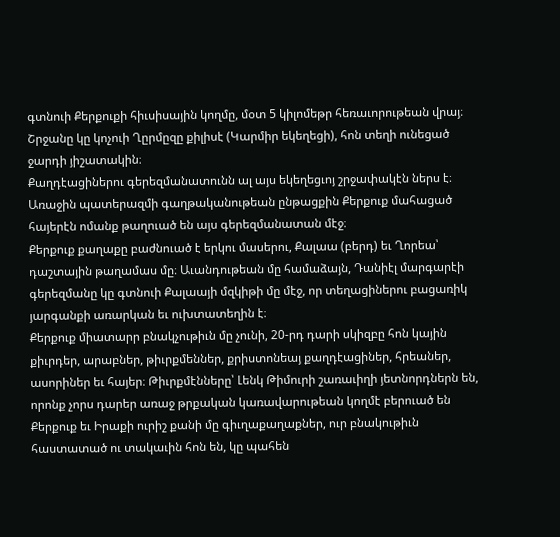գտնուի Քերքուքի հիւսիսային կողմը, մօտ 5 կիլոմեթր հեռաւորութեան վրայ։ Շրջանը կը կոչուի Ղըրմըզը քիլիսէ (Կարմիր եկեղեցի), հոն տեղի ունեցած ջարդի յիշատակին։
Քաղդէացիներու գերեզմանատունն ալ այս եկեղեցւոյ շրջափակէն ներս է։ Առաջին պատերազմի գաղթականութեան ընթացքին Քերքուք մահացած հայերէն ոմանք թաղուած են այս գերեզմանատան մէջ։
Քերքուք քաղաքը բաժնուած է երկու մասերու, Քալաա (բերդ) եւ Ղորեա՝ դաշտային թաղամաս մը։ Աւանդութեան մը համաձայն, Դանիէլ մարգարէի գերեզմանը կը գտնուի Քալաայի մզկիթի մը մէջ, որ տեղացիներու բացառիկ յարգանքի առարկան եւ ուխտատեղին է։
Քերքուք միատարր բնակչութիւն մը չունի, 20-րդ դարի սկիզբը հոն կային քիւրդեր, արաբներ, թիւրքմեններ, քրիստոնեայ քաղդէացիներ, հրեաներ, ասորիներ եւ հայեր։ Թիւրքմէնները՝ Լենկ Թիմուրի շառաւիղի յետնորդներն են, որոնք չորս դարեր առաջ թրքական կառավարութեան կողմէ բերուած են Քերքուք եւ Իրաքի ուրիշ քանի մը գիւղաքաղաքներ, ուր բնակութիւն հաստատած ու տակաւին հոն են, կը պահեն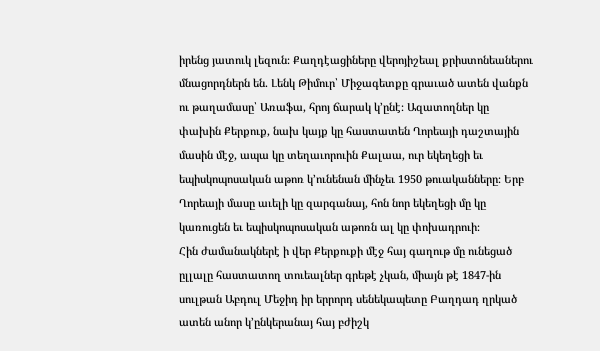իրենց յատուկ լեզուն։ Քաղդէացիները վերոյիշեալ քրիստոնեաներու մնացորդներն են. Լենկ Թիմուր՝ Միջագետքը գրաւած ատեն վանքն ու թաղամասը՝ Առաֆա, հրոյ ճարակ կ՚ընէ։ Ազատողներ կը փախին Քերքուք, նախ կայք կը հաստատեն Ղորեայի դաշտային մասին մէջ, ապա կը տեղաւորուին Քալաա, ուր եկեղեցի եւ եպիսկոպոսական աթոռ կ՚ունենան մինչեւ 1950 թուականները։ Երբ Ղորեայի մասը աւելի կը զարգանայ, հոն նոր եկեղեցի մը կը կառուցեն եւ եպիսկոպոսական աթոռն ալ կը փոխադրուի։
Հին ժամանակներէ ի վեր Քերքուքի մէջ հայ գաղութ մը ունեցած ըլլալը հաստատող տուեալներ գրեթէ չկան, միայն թէ 1847-ին սուլթան Աբդուլ Մեջիդ իր երրորդ սենեկապետը Բաղդադ ղրկած ատեն անոր կ՚ընկերանայ հայ բժիշկ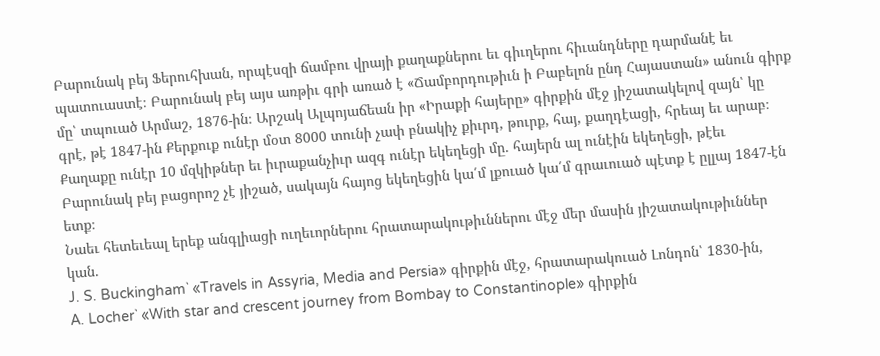Բարունակ բեյ Ֆերուհխան, որպէսզի ճամբու վրայի քաղաքներու եւ գիւղերու հիւանդները դարմանէ եւ պատուաստէ։ Բարունակ բեյ այս առթիւ գրի առած է «Ճամբորդութիւն ի Բաբելոն ընդ Հայաստան» անուն գիրք մը՝ տպուած Արմաշ, 1876-ին։ Արշակ Ալպոյաճեան իր «Իրաքի հայերը» գիրքին մէջ յիշատակելով զայն՝ կը գրէ, թէ 1847-ին Քերքուք ունէր մօտ 8000 տունի չափ բնակիչ քիւրդ, թուրք, հայ, քաղդէացի, հրեայ եւ արաբ։ Քաղաքը ունէր 10 մզկիթներ եւ իւրաքանչիւր ազգ ունէր եկեղեցի մը. հայերն ալ ունէին եկեղեցի, թէեւ Բարունակ բեյ բացորոշ չէ յիշած, սակայն հայոց եկեղեցին կա՛մ լքուած կա՛մ գրաւուած պէտք է ըլլայ 1847-էն ետք։
Նաեւ հետեւեալ երեք անգլիացի ուղեւորներու հրատարակութիւններու մէջ մեր մասին յիշատակութիւններ կան.
J. S. Buckingham` «Travels in Assyria, Media and Persia» գիրքին մէջ, հրատարակուած Լոնդոն՝ 1830-ին,
A. Locher` «With star and crescent journey from Bombay to Constantinople» գիրքին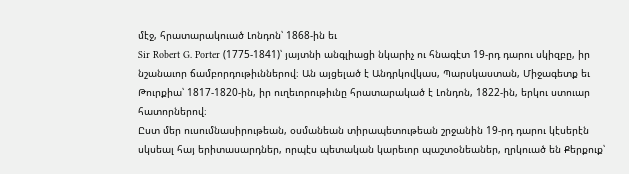մէջ, հրատարակուած Լոնդոն՝ 1868-ին եւ
Sir Robert G. Porter (1775-1841)՝ յայտնի անգլիացի նկարիչ ու հնագէտ 19-րդ դարու սկիզբը, իր նշանաւոր ճամբորդութիւններով։ Ան այցելած է Անդրկովկաս, Պարսկաստան, Միջագետք եւ Թուրքիա՝ 1817-1820-ին, իր ուղեւորութիւնը հրատարակած է Լոնդոն, 1822-ին, երկու ստուար հատորներով։
Ըստ մեր ուսումնասիրութեան, օսմանեան տիրապետութեան շրջանին 19-րդ դարու կէսերէն սկսեալ հայ երիտասարդներ, որպէս պետական կարեւոր պաշտօնեաներ, ղրկուած են Քերքուք՝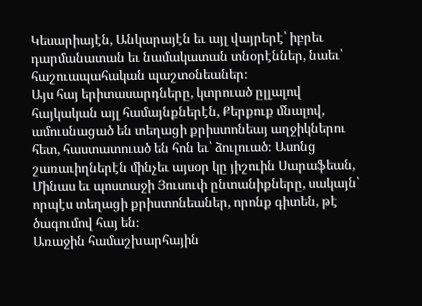Կեսարիայէն, Անկարայէն եւ այլ վայրերէ՝ իբրեւ դարմանատան եւ նամակատան տնօրէններ, նաեւ՝ հաշուապահական պաշտօնեաներ։
Այս հայ երիտասարդները, կտրուած ըլլալով հայկական այլ համայնքներէն, Քերքուք մնալով, ամուսնացած են տեղացի քրիստոնեայ աղջիկներու հետ, հաստատուած են հոն եւ՝ ձուլուած։ Ասոնց շառաւիղներէն մինչեւ այսօր կը յիշուին Սարաֆեան, Մինաս եւ պոստաջի Յուսուփ ընտանիքները, սակայն՝ որպէս տեղացի քրիստոնեաներ, որոնք գիտեն, թէ ծագումով հայ են։
Առաջին համաշխարհային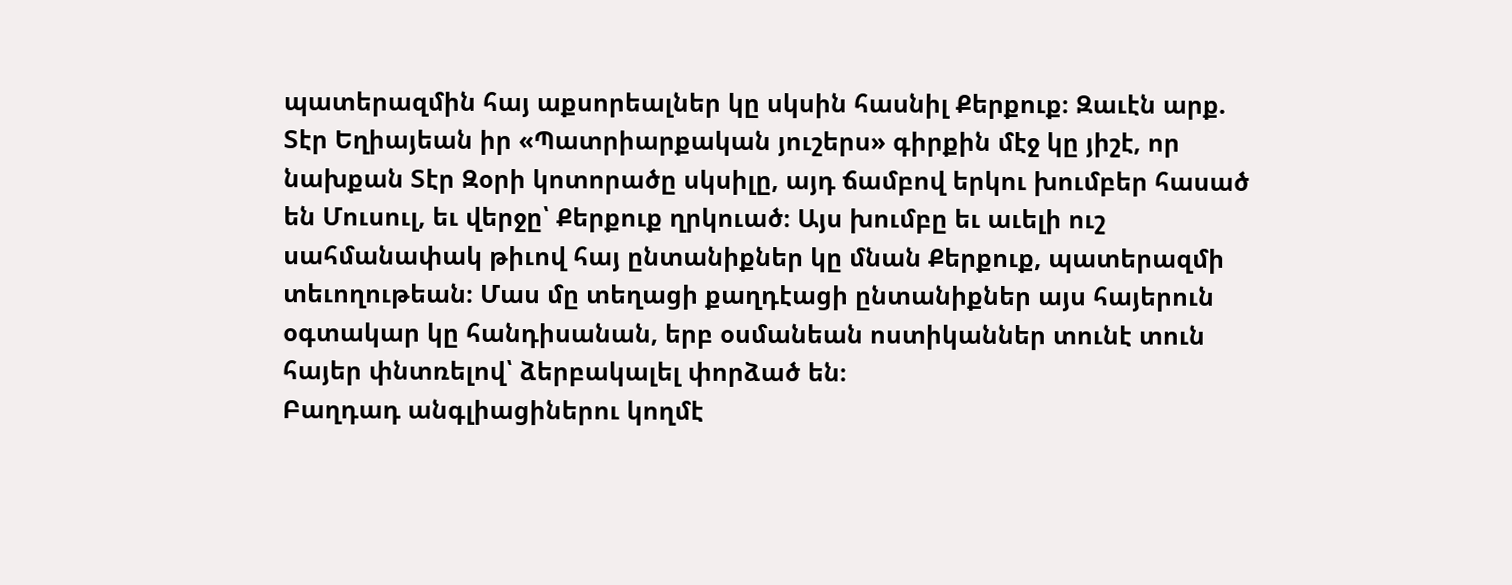պատերազմին հայ աքսորեալներ կը սկսին հասնիլ Քերքուք։ Զաւէն արք. Տէր Եղիայեան իր «Պատրիարքական յուշերս» գիրքին մէջ կը յիշէ, որ նախքան Տէր Զօրի կոտորածը սկսիլը, այդ ճամբով երկու խումբեր հասած են Մուսուլ, եւ վերջը՝ Քերքուք ղրկուած։ Այս խումբը եւ աւելի ուշ սահմանափակ թիւով հայ ընտանիքներ կը մնան Քերքուք, պատերազմի տեւողութեան։ Մաս մը տեղացի քաղդէացի ընտանիքներ այս հայերուն օգտակար կը հանդիսանան, երբ օսմանեան ոստիկաններ տունէ տուն հայեր փնտռելով՝ ձերբակալել փորձած են։
Բաղդադ անգլիացիներու կողմէ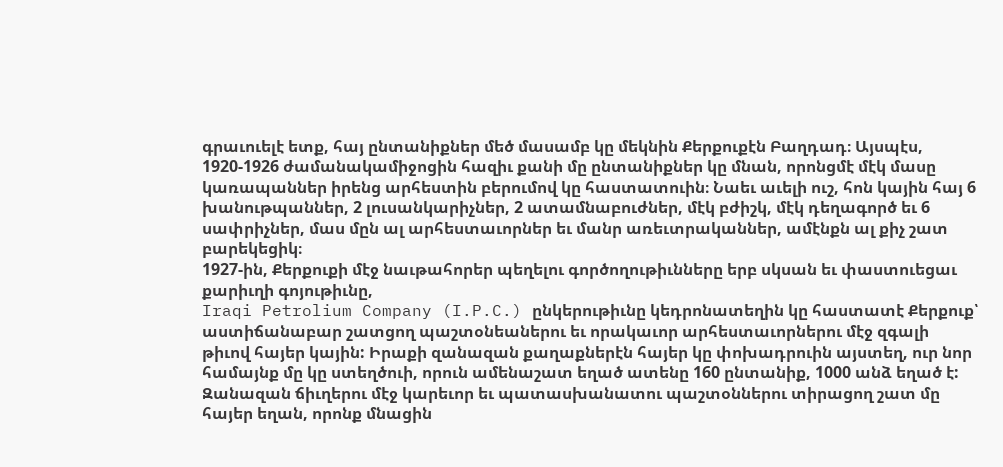գրաւուելէ ետք, հայ ընտանիքներ մեծ մասամբ կը մեկնին Քերքուքէն Բաղդադ։ Այսպէս, 1920-1926 ժամանակամիջոցին հազիւ քանի մը ընտանիքներ կը մնան, որոնցմէ մէկ մասը կառապաններ իրենց արհեստին բերումով կը հաստատուին։ Նաեւ աւելի ուշ, հոն կային հայ 6 խանութպաններ, 2 լուսանկարիչներ, 2 ատամնաբուժներ, մէկ բժիշկ, մէկ դեղագործ եւ 6 սափրիչներ, մաս մըն ալ արհեստաւորներ եւ մանր առեւտրականներ, ամէնքն ալ քիչ շատ բարեկեցիկ։
1927-ին, Քերքուքի մէջ նաւթահորեր պեղելու գործողութիւնները երբ սկսան եւ փաստուեցաւ քարիւղի գոյութիւնը,
Iraqi Petrolium Company (I.P.C.) ընկերութիւնը կեդրոնատեղին կը հաստատէ Քերքուք՝ աստիճանաբար շատցող պաշտօնեաներու եւ որակաւոր արհեստաւորներու մէջ զգալի թիւով հայեր կային: Իրաքի զանազան քաղաքներէն հայեր կը փոխադրուին այստեղ, ուր նոր համայնք մը կը ստեղծուի, որուն ամենաշատ եղած ատենը 160 ընտանիք, 1000 անձ եղած է: Զանազան ճիւղերու մէջ կարեւոր եւ պատասխանատու պաշտօններու տիրացող շատ մը հայեր եղան, որոնք մնացին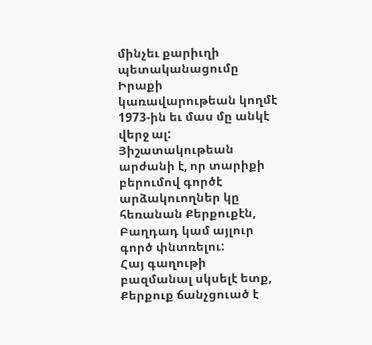մինչեւ քարիւղի պետականացումը Իրաքի կառավարութեան կողմէ 1973-ին եւ մաս մը անկէ վերջ ալ: Յիշատակութեան արժանի է, որ տարիքի բերումով գործէ արձակուողներ կը հեռանան Քերքուքէն, Բաղդադ կամ այլուր գործ փնտռելու:
Հայ գաղութի բազմանալ սկսելէ ետք, Քերքուք ճանչցուած է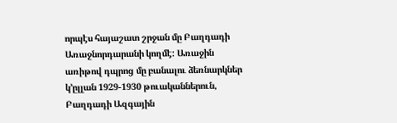որպէս հայաշատ շրջան մը Բաղդադի Առաջնորդարանի կողմէ: Առաջին առիթով դպրոց մը բանալու ձեռնարկներ կ՚ըլլան 1929-1930 թուականներուն, Բաղդադի Ազգային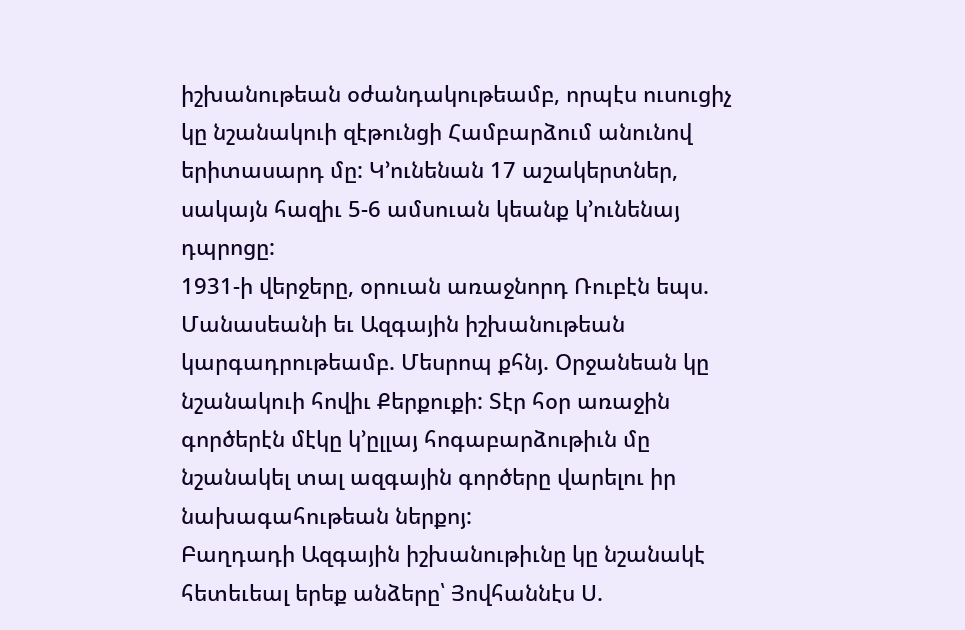իշխանութեան օժանդակութեամբ, որպէս ուսուցիչ կը նշանակուի զէթունցի Համբարձում անունով երիտասարդ մը: Կ՚ունենան 17 աշակերտներ, սակայն հազիւ 5-6 ամսուան կեանք կ՚ունենայ դպրոցը:
1931-ի վերջերը, օրուան առաջնորդ Ռուբէն եպս. Մանասեանի եւ Ազգային իշխանութեան կարգադրութեամբ. Մեսրոպ քհնյ. Օրջանեան կը նշանակուի հովիւ Քերքուքի: Տէր հօր առաջին գործերէն մէկը կ՚ըլլայ հոգաբարձութիւն մը նշանակել տալ ազգային գործերը վարելու իր նախագահութեան ներքոյ:
Բաղդադի Ազգային իշխանութիւնը կը նշանակէ հետեւեալ երեք անձերը՝ Յովհաննէս Ս.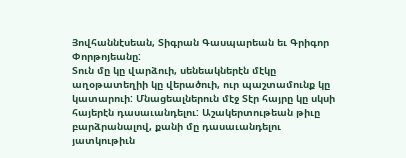Յովհաննէսեան, Տիգրան Գասպարեան եւ Գրիգոր Փորթոյեանը:
Տուն մը կը վարձուի, սենեակներէն մէկը աղօթատեղիի կը վերածուի, ուր պաշտամունք կը կատարուի: Մնացեալներուն մէջ Տէր հայրը կը սկսի հայերէն դասաւանդելու: Աշակերտութեան թիւը բարձրանալով, քանի մը դասաւանդելու յատկութիւն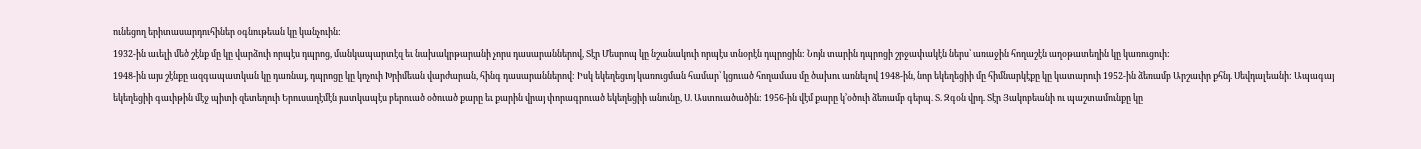ունեցող երիտասարդուհիներ օգնութեան կը կանչուին:
1932-ին աւելի մեծ շէնք մը կը վարձուի որպէս դպրոց, մանկապարտէզ եւ նախակրթարանի չորս դասարաններով, Տէր Մեսրոպ կը նշանակուի որպէս տնօրէն դպրոցին: Նոյն տարին դպրոցի շրջափակէն ներս՝ առաջին հողաշէն աղօթատեղին կը կառուցուի:
1948-ին այս շէնքը ազգապատկան կը դառնայ, դպրոցը կը կոչուի Խրիմեան վարժարան, հինգ դասարաններով: Իսկ եկեղեցւոյ կառուցման համար՝ կցուած հողամաս մը ծախու առնելով 1948-ին, նոր եկեղեցիի մը հիմնարկէքը կը կատարուի 1952-ին ձեռամբ Արշաւիր քհնյ. Սեվդալեանի: Ապագայ եկեղեցիի գաւիթին մէջ պիտի զետեղուի Երուսաղէմէն յատկապէս բերուած օծուած քարը եւ քարին վրայ փորագրուած եկեղեցիի անունը, Ս. Աստուածածին: 1956-ին վէմ քարը կ՚օծուի ձեռամբ գերպ. Տ. Զգօն վրդ. Տէր Յակոբեանի ու պաշտամունքը կը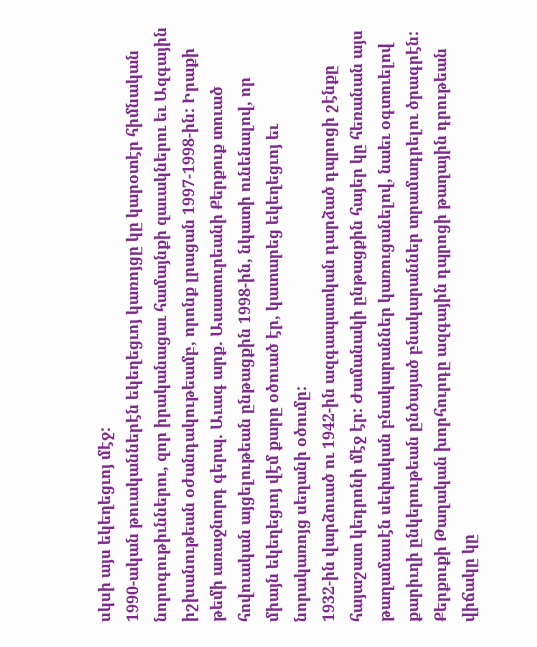սկսի այս եկեղեցւոյ մէջ:
1990-ական թուականներէն եկեղեցւոյ կառոյցը կը կարօտէր հիմնական նորոգութիւններու, զոր իրականացաւ համայնքի զաւակներու եւ Ազգային իշխանութեան օժանդակութեամբ, որոնք լրացան 1997-1998-ին: Իրաքի թեմի առաջնորդ գերպ. Աւագ արք. Ասատուրեանի Քերքուք տուած հովուական այցելութեան ընթացքին 1998-ին, նկատի ունենալով, որ միայն եկեղեցւոյ վէմ քարը օծուած էր, կատարեց եկեղեցւոյ եւ նորակառոյց սեղանի օծումը:
1932-ին վարձուած ու 1942-ին ազգապատկան դարձած դպրոցի շէնքը հայաշատ կեդրոնի մէջ էր: Ժամանակի ընթացքին հայեր կը հեռանան այս թաղամասէն սեփական բնակարաններ կառուցանելով, նաեւ օգտուելով քարիւղի ընկերութեան ընծայած բնակարաններ տրամադրելու ծրագրէն: Քերքուքի Թաղական խորհուրդը ազգային դպրոցի թաղային դրութեան վիճակը կը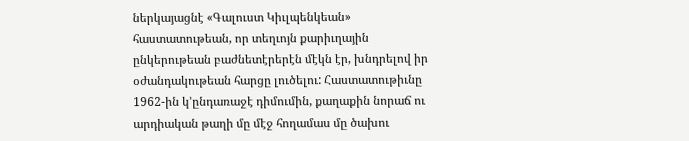ներկայացնէ «Գալուստ Կիւլպենկեան» հաստատութեան, որ տեղւոյն քարիւղային ընկերութեան բաժնետէրերէն մէկն էր, խնդրելով իր օժանդակութեան հարցը լուծելու: Հաստատութիւնը 1962-ին կ՚ընդառաջէ դիմումին, քաղաքին նորաճ ու արդիական թաղի մը մէջ հողամաս մը ծախու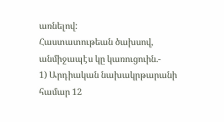առնելով:
Հաստատութեան ծախսով, անմիջապէս կը կառուցուին.-
1) Արդիական նախակրթարանի համար 12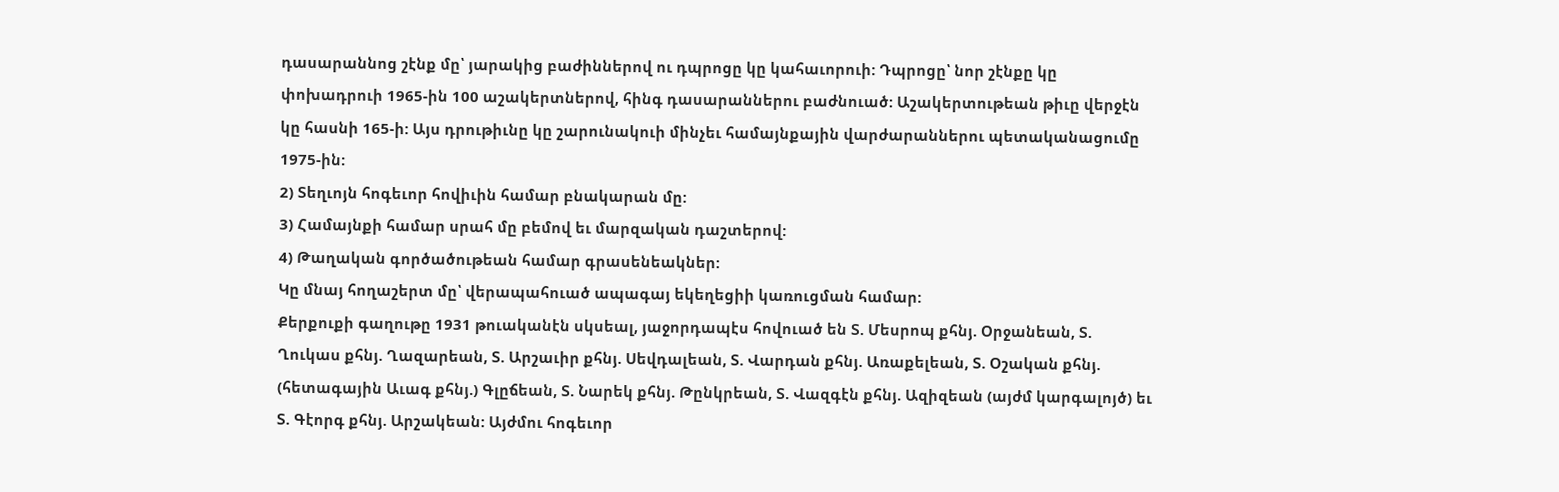դասարաննոց շէնք մը՝ յարակից բաժիններով ու դպրոցը կը կահաւորուի: Դպրոցը՝ նոր շէնքը կը փոխադրուի 1965-ին 100 աշակերտներով, հինգ դասարաններու բաժնուած: Աշակերտութեան թիւը վերջէն կը հասնի 165-ի: Այս դրութիւնը կը շարունակուի մինչեւ համայնքային վարժարաններու պետականացումը 1975-ին:
2) Տեղւոյն հոգեւոր հովիւին համար բնակարան մը:
3) Համայնքի համար սրահ մը բեմով եւ մարզական դաշտերով:
4) Թաղական գործածութեան համար գրասենեակներ:
Կը մնայ հողաշերտ մը՝ վերապահուած ապագայ եկեղեցիի կառուցման համար:
Քերքուքի գաղութը 1931 թուականէն սկսեալ, յաջորդապէս հովուած են Տ. Մեսրոպ քհնյ. Օրջանեան, Տ. Ղուկաս քհնյ. Ղազարեան, Տ. Արշաւիր քհնյ. Սեվդալեան, Տ. Վարդան քհնյ. Առաքելեան, Տ. Օշական քհնյ. (հետագային Աւագ քհնյ.) Գլըճեան, Տ. Նարեկ քհնյ. Թընկրեան, Տ. Վազգէն քհնյ. Ազիզեան (այժմ կարգալոյծ) եւ Տ. Գէորգ քհնյ. Արշակեան: Այժմու հոգեւոր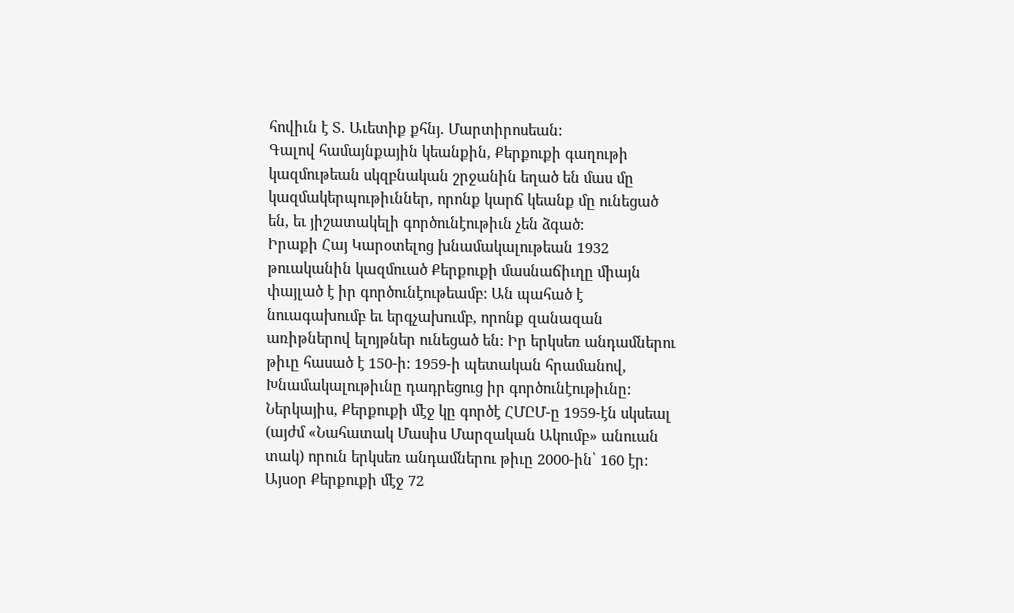հովիւն է Տ. Աւետիք քհնյ. Մարտիրոսեան:
Գալով համայնքային կեանքին, Քերքուքի գաղութի կազմութեան սկզբնական շրջանին եղած են մաս մը կազմակերպութիւններ, որոնք կարճ կեանք մը ունեցած են, եւ յիշատակելի գործունէութիւն չեն ձգած:
Իրաքի Հայ Կարօտելոց խնամակալութեան 1932 թուականին կազմուած Քերքուքի մասնաճիւղը միայն փայլած է իր գործունէութեամբ: Ան պահած է նուագախումբ եւ երգչախումբ, որոնք զանազան առիթներով ելոյթներ ունեցած են: Իր երկսեռ անդամներու թիւը հասած է 150-ի: 1959-ի պետական հրամանով, Խնամակալութիւնը դադրեցուց իր գործունէութիւնը:
Ներկայիս, Քերքուքի մէջ կը գործէ ՀՄԸՄ-ը 1959-էն սկսեալ (այժմ «Նահատակ Մասիս Մարզական Ակումբ» անուան տակ) որուն երկսեռ անդամներու թիւը 2000-ին՝ 160 էր:
Այսօր Քերքուքի մէջ 72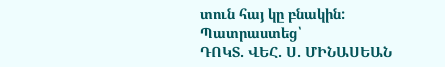տուն հայ կը բնակին:
Պատրաստեց՝
ԴՈԿՏ. ՎԵՀ. Ս. ՄԻՆԱՍԵԱՆ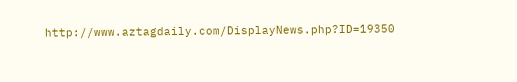http://www.aztagdaily.com/DisplayNews.php?ID=19350